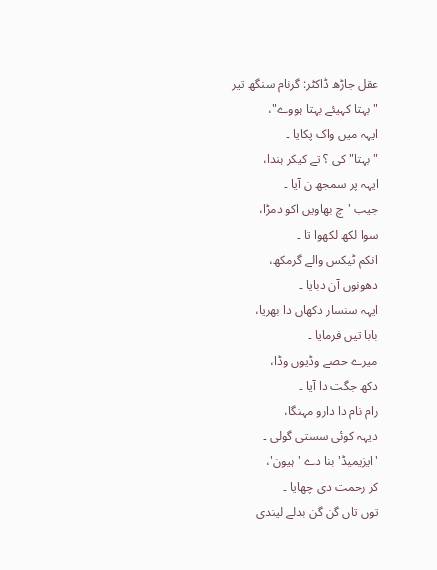عقل جاڑھ ڈاکٹر: گرنام سنگھ تیر
"بہتا کہیئے بہتا ہووے"،
ایہہ میں واک پکایا ۔
"بہتا" کی ؟ تے کیکر ہندا،
ایہہ پر سمجھ ن آیا ۔
جیب 'چ بھاویں اکو دمڑا،
سوا لکھ لکھوا تا ۔
انکم ٹیکس والے گرمکھ،
دھونوں آن دبایا ۔
ایہہ سنسار دکھاں دا بھریا،
بابا تیں فرمایا ۔
میرے حصے وڈیوں وڈا،
دکھ جگت دا آیا ۔
رام نام دا دارو مہنگا،
دیہہ کوئی سستی گولی ۔
'ایزیمیڈ' بنا دے 'ہیون'،
کر رحمت دی چھایا ۔
توں تاں گن گن بدلے لیندی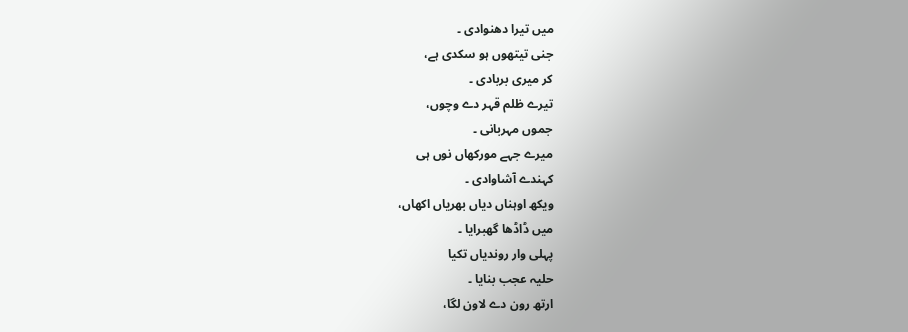میں تیرا دھنوادی ۔
جنی تیتھوں ہو سکدی ہے،
کر میری بربادی ۔
تیرے ظلم قہر دے وچوں،
جموں مہربانی ۔
میرے جہے مورکھاں نوں ہی
کہندے آشاوادی ۔
ویکھ اوہناں دیاں بھریاں اکھاں،
میں ڈاڈھا گھبرایا ۔
پہلی وار روندیاں تکیا
حلیہ عجب بنایا ۔
ارتھ رون دے لاون لگا،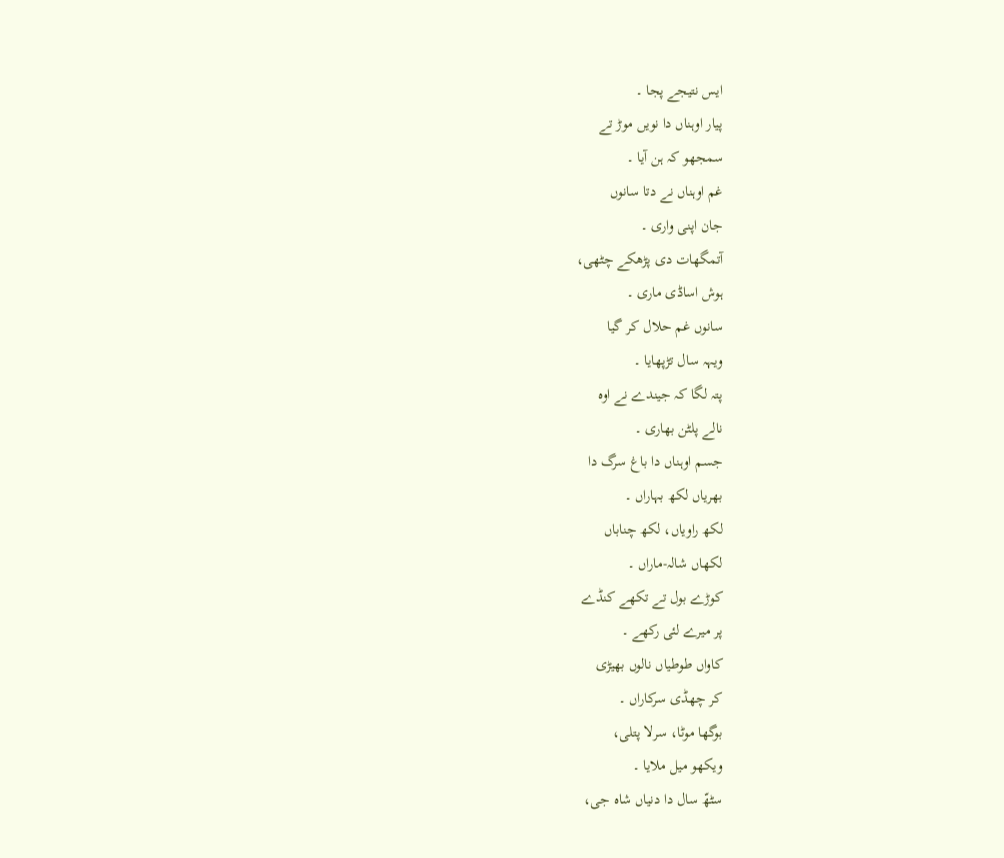ایس نتیجے پجا ۔
پیار اوہناں دا نویں موڑ تے
سمجھو کہ ہن آیا ۔
غم اوہناں نے دتا سانوں
جان اپنی واری ۔
آتمگھات دی پڑھکے چٹھی،
ہوش اساڈی ماری ۔
سانوں غم حلال کر گیا
ویہہ سال تڑپھایا ۔
پتہ لگا کہ جیندے نے اوہ
نالے پلٹن بھاری ۔
جسم اوہناں دا باغ سرگ دا
بھریاں لکھ بہاراں ۔
لکھ راویاں، لکھ چناباں
لکھاں شالہ-ماراں ۔
کوڑے بول تے تکھے کنڈے
پر میرے لئی رکھے ۔
کاواں طوطیاں نالوں بھیڑی
کر چھڈی سرکاراں ۔
بوگھا موٹا، سرلا پتلی،
ویکھو میل ملایا ۔
سٹھّ سال دا دنیاں شاہ جی،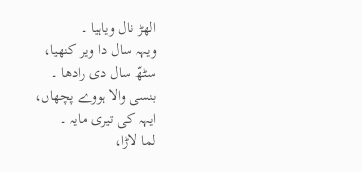الھڑ نال ویاہیا ۔
ویہہ سال دا ویر کنھیا،
سٹھّ سال دی رادھا ۔
بنسی والا ہووے پچھاں،
ایہہ کی تیری مایہ ۔
لما لاڑا،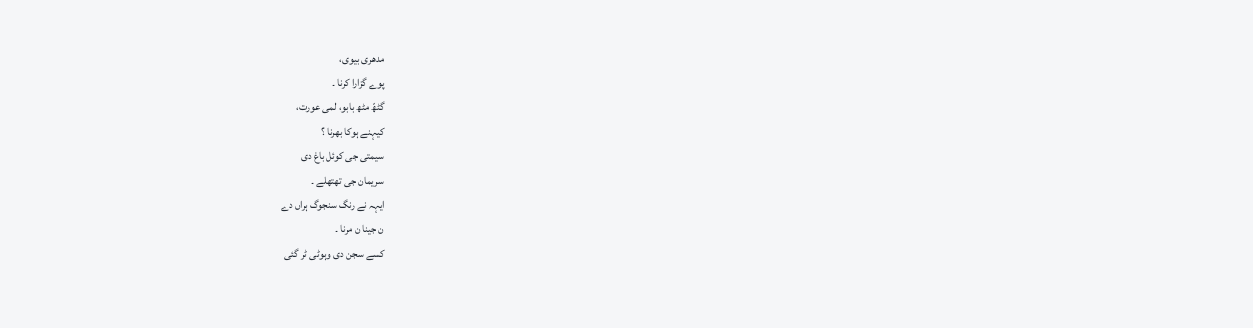مدھری بیوی،
پوے گزارا کرنا ۔
گٹھّ مٹھ بابو، لمی عورت،
کیہنے ہوکا بھرنا ؟
سیمتی جی کوئل باغ دی
سریمان جی تھتھلے ۔
ایہہ نے رنگ سنجوگ ہراں دے
ن جینا ن مرنا ۔
کسے سجن دی وہوٹی ٹر گئی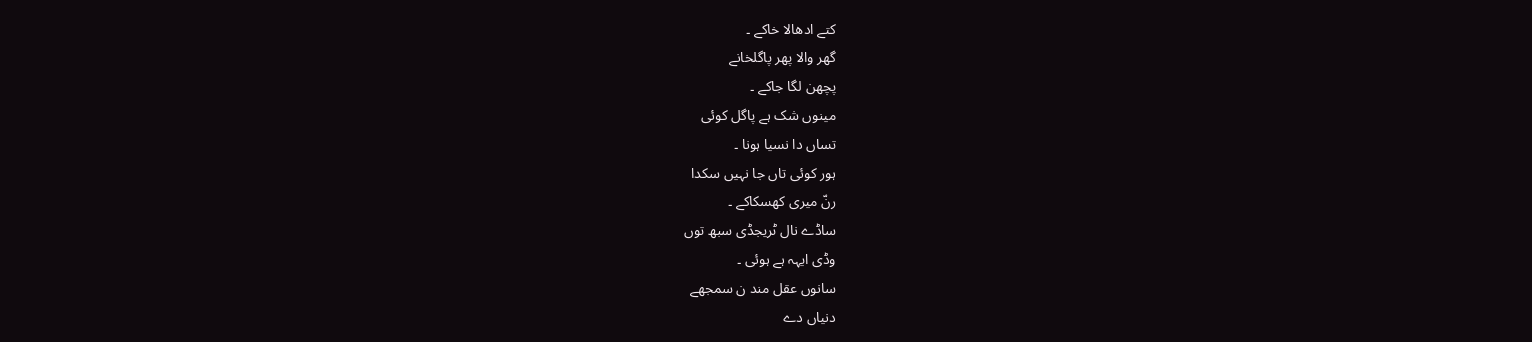کتے ادھالا خاکے ۔
گھر والا پھر پاگلخانے
پچھن لگا جاکے ۔
مینوں شک ہے پاگل کوئی
تساں دا نسیا ہونا ۔
ہور کوئی تاں جا نہیں سکدا
رنّ میری کھسکاکے ۔
ساڈے نال ٹریجڈی سبھ توں
وڈی ایہہ ہے ہوئی ۔
سانوں عقل مند ن سمجھے
دنیاں دے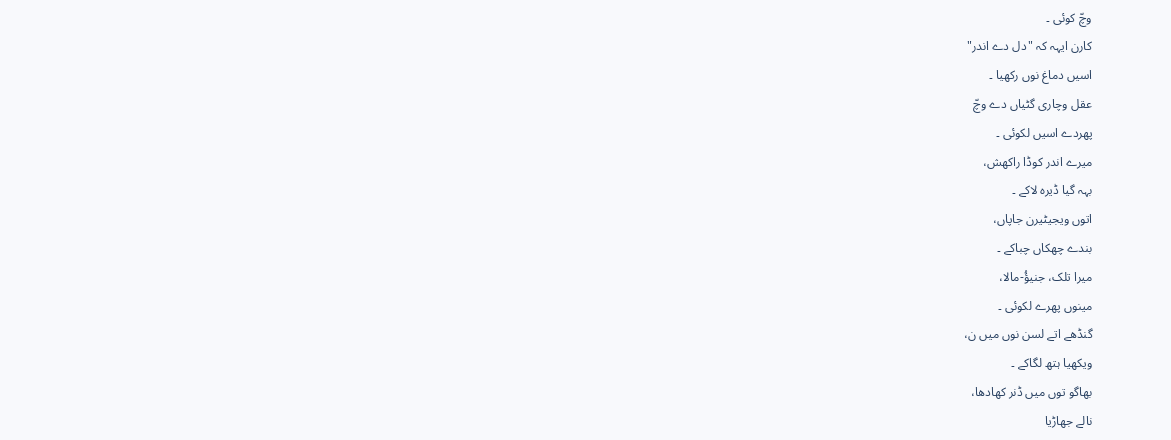وچّ کوئی ۔
کارن ایہہ کہ "دل دے اندر"
اسیں دماغ نوں رکھیا ۔
عقل وچاری گٹیاں دے وچّ
پھردے اسیں لکوئی ۔
میرے اندر کوڈا راکھش،
بہہ گیا ڈیرہ لاکے ۔
اتوں ویجیٹیرن جاپاں،
بندے چھکاں چباکے ۔
میرا تلک، جنیؤُ-مالا،
مینوں پھرے لکوئی ۔
گنڈھے اتے لسن نوں میں ن،
ویکھیا ہتھ لگاکے ۔
بھاگو توں میں ڈنر کھادھا،
نالے جھاڑیا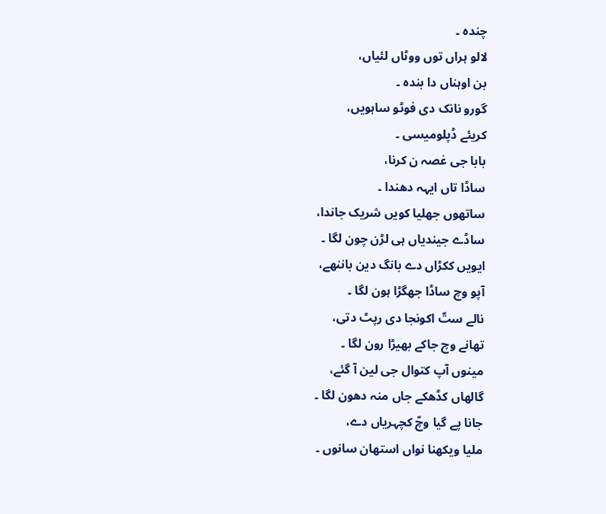چندہ ۔
لالو ہراں توں ووٹاں لئیاں،
بن اوہناں دا بندہ ۔
گورو نانک دی فوٹو ساہویں،
کریئے ڈپلومیسی ۔
بابا جی غصہ ن کرنا،
ساڈا تاں ایہہ دھندا ۔
ساتھوں جھلیا کویں شریک جاندا،
ساڈے جیندیاں ہی لڑن چون لگا ۔
ایویں ککڑاں دے بانگ دین باننھے،
آپو وچ ساڈا جھگڑا ہون لگا ۔
نالے ستّ اکونجا دی رپٹ دتی،
تھانے وچ جاکے بھیڑا رون لگا ۔
مینوں آپ کتوال جی لین آ گئے،
گالھاں کڈھکے جاں منہ دھون لگا ۔
جانا پے گیا وچّ کچہریاں دے،
ملیا ویکھنا نواں استھان سانوں ۔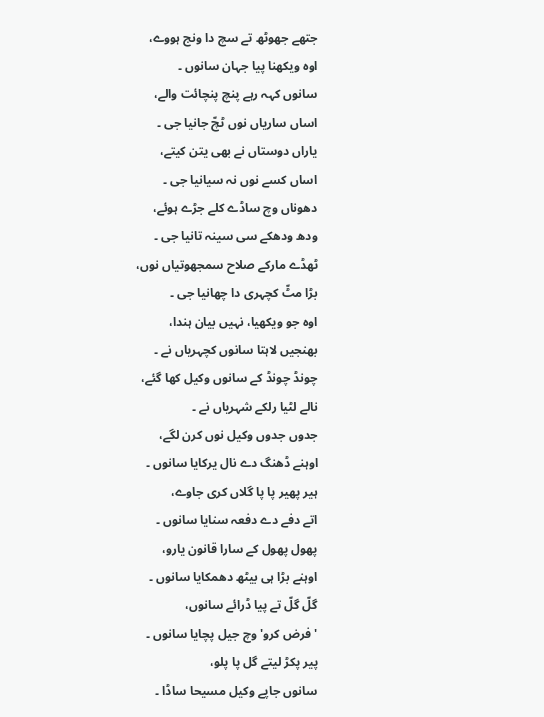جتھے جھوٹھ تے سچ دا ونج ہووے،
اوہ ویکھنا پیا جہان سانوں ۔
سانوں کہہ رہے پنچ پنچائت والے،
اساں ساریاں نوں ٹچّ جانیا جی ۔
یاراں دوستاں نے بھی یتن کیتے،
اساں کسے نوں نہ سیانیا جی ۔
دھوناں وچ ساڈے کلے جڑے ہوئے،
ودھ ودھکے سی سینہ تانیا جی ۔
ٹھڈے مارکے صلاح سمجھوتیاں نوں،
بڑا مٹّ کچہری دا چھانیا جی ۔
اوہ جو ویکھیا، نہیں بیان ہندا،
بھنجیں لاہتا سانوں کچہریاں نے ۔
چونڈ چونڈ کے سانوں وکیل کھا گئے،
نالے لٹیا رلکے شہریاں نے ۔
جدوں جدوں وکیل نوں کرن لگے،
اوہنے ڈھنگ دے نال یرکایا سانوں ۔
ہیر پھیر پا پا گلاں کری جاوے،
اتے دفے دے دفعہ سنایا سانوں ۔
پھول پھول کے سارا قانون یارو،
اوہنے بڑا ہی بیٹھ دھمکایا سانوں ۔
گلّ گلّ تے پیا ڈرائے سانوں،
'فرض کرو' وچ جیل پچایا سانوں ۔
پیر پکڑ لیتے گل پا پلو،
سانوں جاپے وکیل مسیحا ساڈا ۔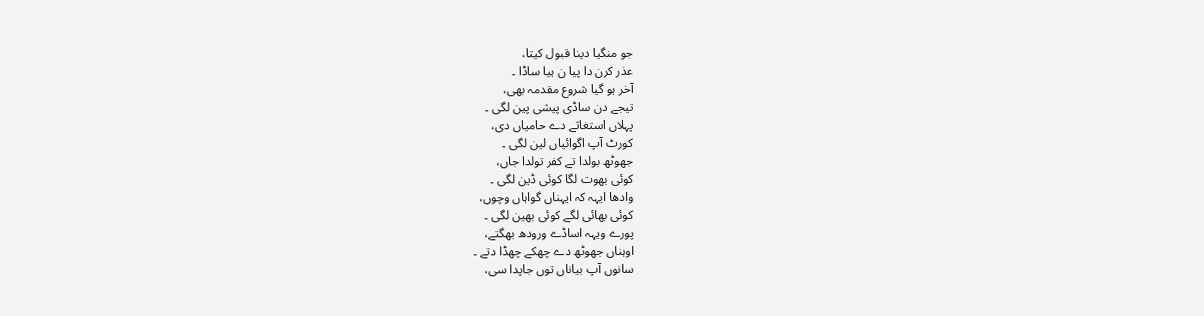جو منگیا دینا قبول کیتا،
عذر کرن دا پیا ن ہیا ساڈا ۔
آخر ہو گیا شروع مقدمہ بھی،
تیجے دن ساڈی پیشی پین لگی ۔
پہلاں استغاثے دے حامیاں دی،
کورٹ آپ اگوائیاں لین لگی ۔
جھوٹھ بولدا تے کفر تولدا جاں،
کوئی بھوت لگا کوئی ڈین لگی ۔
وادھا ایہہ کہ ایہناں گواہاں وچوں،
کوئی بھائی لگے کوئی بھین لگی ۔
پورے ویہہ اساڈے ورودھ بھگتے،
اوہناں جھوٹھ دے چھکے چھڈا دتے ۔
سانوں آپ بیاناں توں جاپدا سی،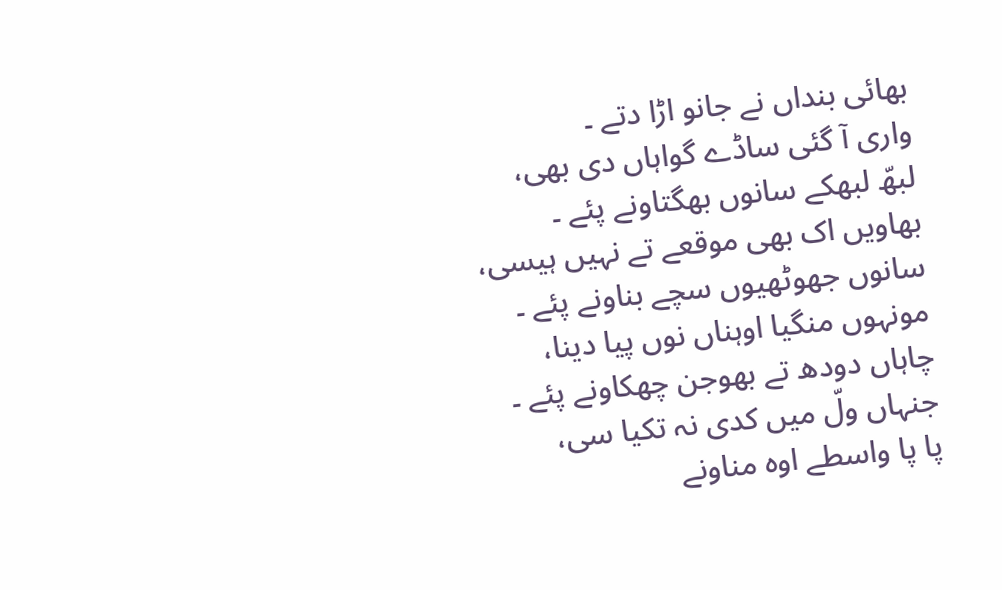بھائی بنداں نے جانو اڑا دتے ۔
واری آ گئی ساڈے گواہاں دی بھی،
لبھّ لبھکے سانوں بھگتاونے پئے ۔
بھاویں اک بھی موقعے تے نہیں ہیسی،
سانوں جھوٹھیوں سچے بناونے پئے ۔
مونہوں منگیا اوہناں نوں پیا دینا،
چاہاں دودھ تے بھوجن چھکاونے پئے ۔
جنہاں ولّ میں کدی نہ تکیا سی،
پا پا واسطے اوہ مناونے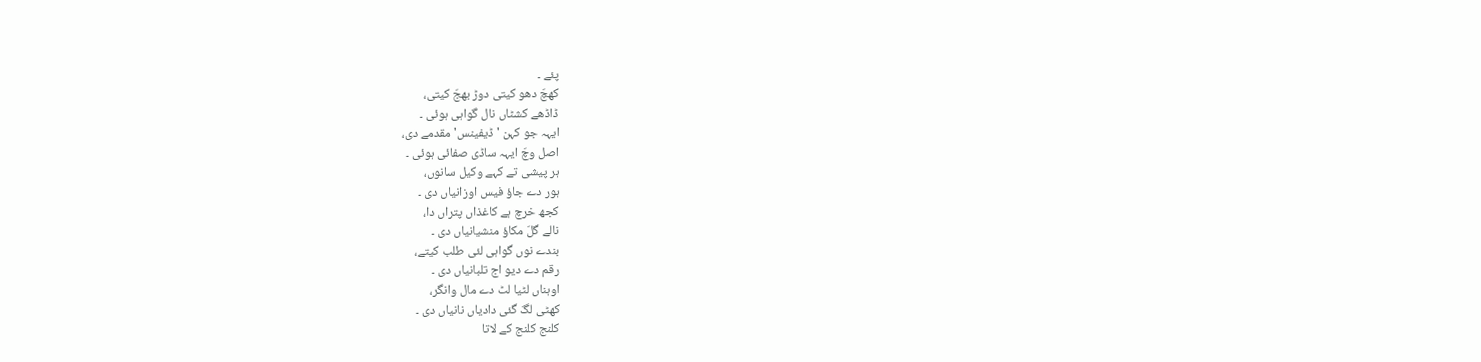پئے ۔
کھچّ دھو کیتی دوڑ بھجّ کیتی،
ڈاڈھے کشٹاں نال گواہی ہوئی ۔
ایہہ جو کہن 'ڈیفینس' مقدمے دی،
اصل وچّ ایہہ ساڈی صفائی ہوئی ۔
ہر پیشی تے کہے وکیل سانوں،
ہور دے جاؤ فیس اوزانیاں دی ۔
کجھ خرچ ہے کاغذاں پتراں دا،
نالے گلّ مکاؤ منشیانیاں دی ۔
بندے نوں گواہی لئی طلب کیتے،
رقم دے دیو اج تلبانیاں دی ۔
اوہناں لٹیا لٹ دے مال وانگر،
کھٹی لگّ گئی دادیاں نانیاں دی ۔
کلنج کلنج کے لاتا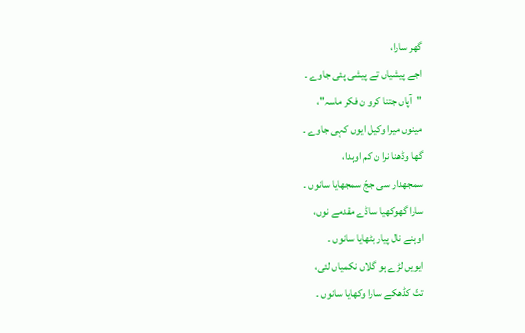گھر سارا،
اجے پیشیاں تے پیشی پئی جاوے ۔
"آپاں جتنا کرو ن فکر ماسہ"،
مینوں میرا وکیل ایوں کہی جاوے ۔
گھا وڈھنا نرا ن کم اوہدا،
سمجھدار سی ججّ سمجھایا سانوں ۔
سارا گھوکھیا ساڈے مقدمے نوں،
اوہنے نال پیار بٹھایا سانوں ۔
ایویں لڑے ہو گلاں نکمیاں لئی،
تتّ کڈھکے سارا وکھایا سانوں ۔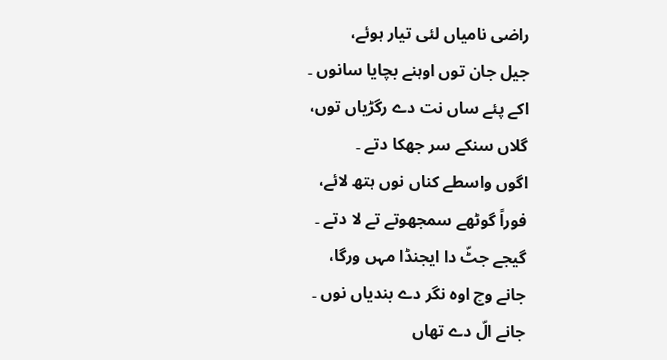راضی نامیاں لئی تیار ہوئے،
جیل جان توں اوہنے بچایا سانوں ۔
اکے پئے ساں نت دے رگڑیاں توں،
گلاں سنکے سر جھکا دتے ۔
اگوں واسطے کناں نوں ہتھ لائے،
فوراً گوٹھے سمجھوتے تے لا دتے ۔
گیجے جٹّ دا ایجنڈا مہں ورگا،
جانے وچ اوہ نگر دے بندیاں نوں ۔
جانے الّ دے تھاں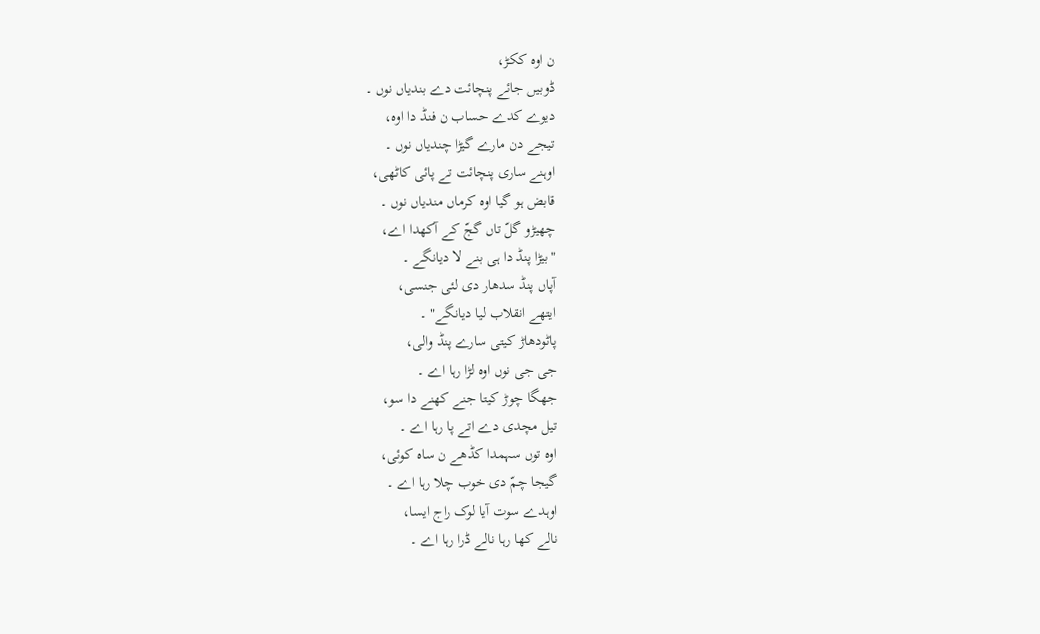ن اوہ ککڑ،
ڈوبیں جائے پنچائت دے بندیاں نوں ۔
دیوے کدے حساب ن فنڈ دا اوہ،
تیجے دن مارے گیڑا چندیاں نوں ۔
اوہنے ساری پنچائت تے پائی کاٹھی،
قابض ہو گیا اوہ کرماں مندیاں نوں ۔
چھیڑو گلّ تاں گجّ کے آکھدا اے،
"بیڑا پنڈ دا ہی بنے لا دیانگے ۔
آپاں پنڈ سدھار دی لئی جنسی،
ایتھے انقلاب لیا دیانگے" ۔
پاٹودھاڑ کیتی سارے پنڈ والی،
جی جی نوں اوہ لڑا رہا اے ۔
جھگا چوڑ کیتا جنے کھنے دا سو،
تیل مچدی دے اتے پا رہا اے ۔
اوہ توں سہمدا کڈھے ن ساہ کوئی،
گیجا چمّ دی خوب چلا رہا اے ۔
اوہدے سوت آیا لوک راج ایسا،
نالے کھا رہا نالے ڈرا رہا اے ۔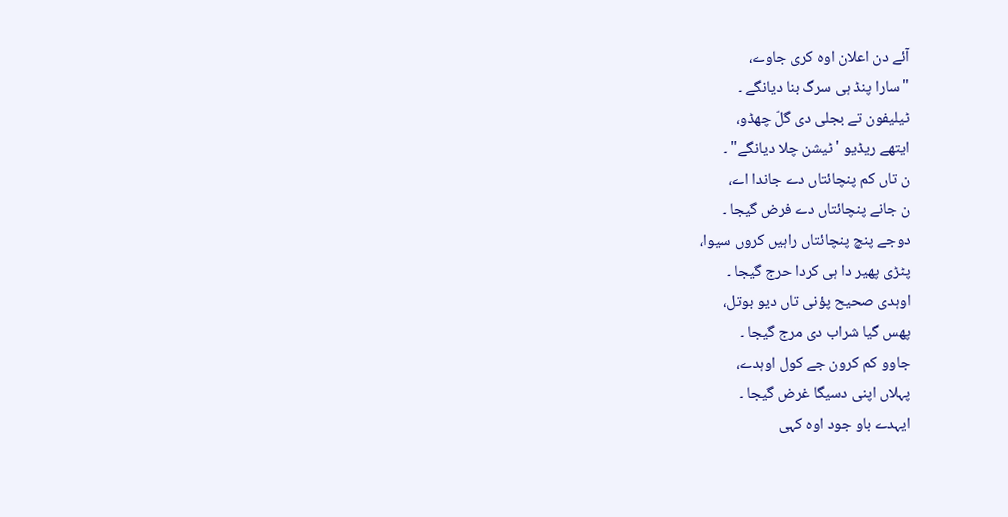آئے دن اعلان اوہ کری جاوے،
"سارا پنڈ ہی سرگ بنا دیانگے ۔
ٹیلیفون تے بجلی دی گلّ چھڈو،
ایتھے ریڈیو 'ٹیشن چلا دیانگے" ۔
ن تاں کم پنچائتاں دے جاندا اے،
ن جانے پنچائتاں دے فرض گیجا ۔
دوجے پنچ پنچائتاں راہیں کروں سیوا،
پٹڑی پھیر دا ہی کردا حرج گیجا ۔
اوہدی صحیح پؤنی تاں دیو بوتل،
پھس گیا شراب دی مرج گیجا ۔
جاوو کم کرون جے کول اوہدے،
پہلاں اپنی دسیگا غرض گیجا ۔
ایہدے باو جود اوہ کہی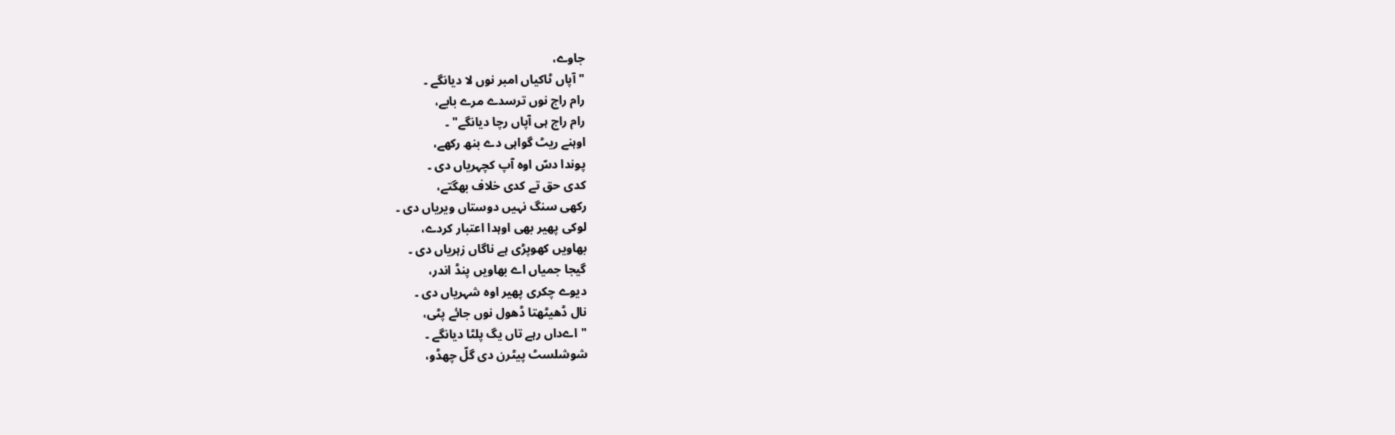جاوے،
"آپاں ٹاکیاں امبر نوں لا دیانگے ۔
رام راج نوں ترسدے مرے بابے،
رام راج ہی آپاں رچا دیانگے" ۔
اوہنے ریٹ گواہی دے بنھ رکھے،
پوندا دسّ اوہ آپ کچہریاں دی ۔
کدی حق تے کدی خلاف بھگتے،
رکھی سنگ نہیں دوستاں ویریاں دی ۔
لوکی پھیر بھی اوہدا اعتبار کردے،
بھاویں کھوپڑی ہے ناگاں زہریاں دی ۔
گیجا جمیاں اے بھاویں پنڈ اندر،
دیوے چکری پھیر اوہ شہریاں دی ۔
نال ڈھیٹھتا ڈھول نوں جائے پٹی،
"اےداں رہے تاں یگ پلٹا دیانگے ۔
شوشلسٹ پیٹرن دی گلّ چھڈو،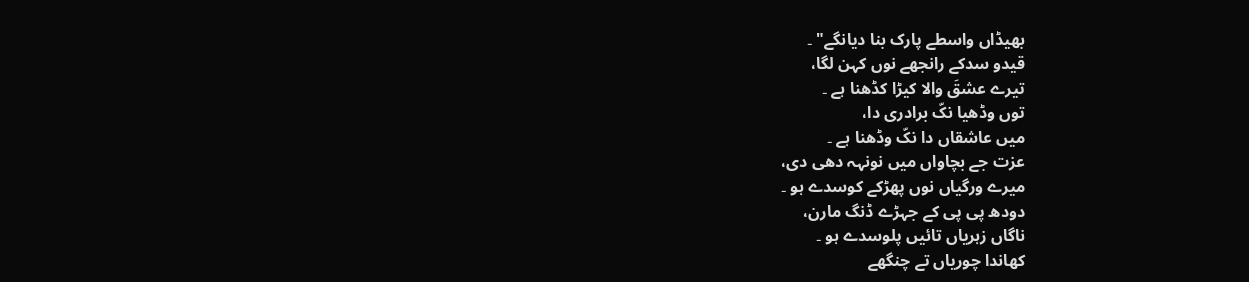بھیڈاں واسطے پارک بنا دیانگے" ۔
قیدو سدکے رانجھے نوں کہن لگا،
تیرے عشقَ والا کیڑا کڈھنا ہے ۔
توں وڈھیا نکّ برادری دا،
میں عاشقاں دا نکّ وڈھنا ہے ۔
عزت جے بچاواں میں نونہہ دھی دی،
میرے ورگیاں نوں پھڑکے کوسدے ہو ۔
دودھ پی پی کے جہڑے ڈنگ مارن،
ناگاں زہریاں تائیں پلوسدے ہو ۔
کھاندا چوریاں تے چنگھے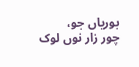بوریاں جو،
چور زار نوں لوک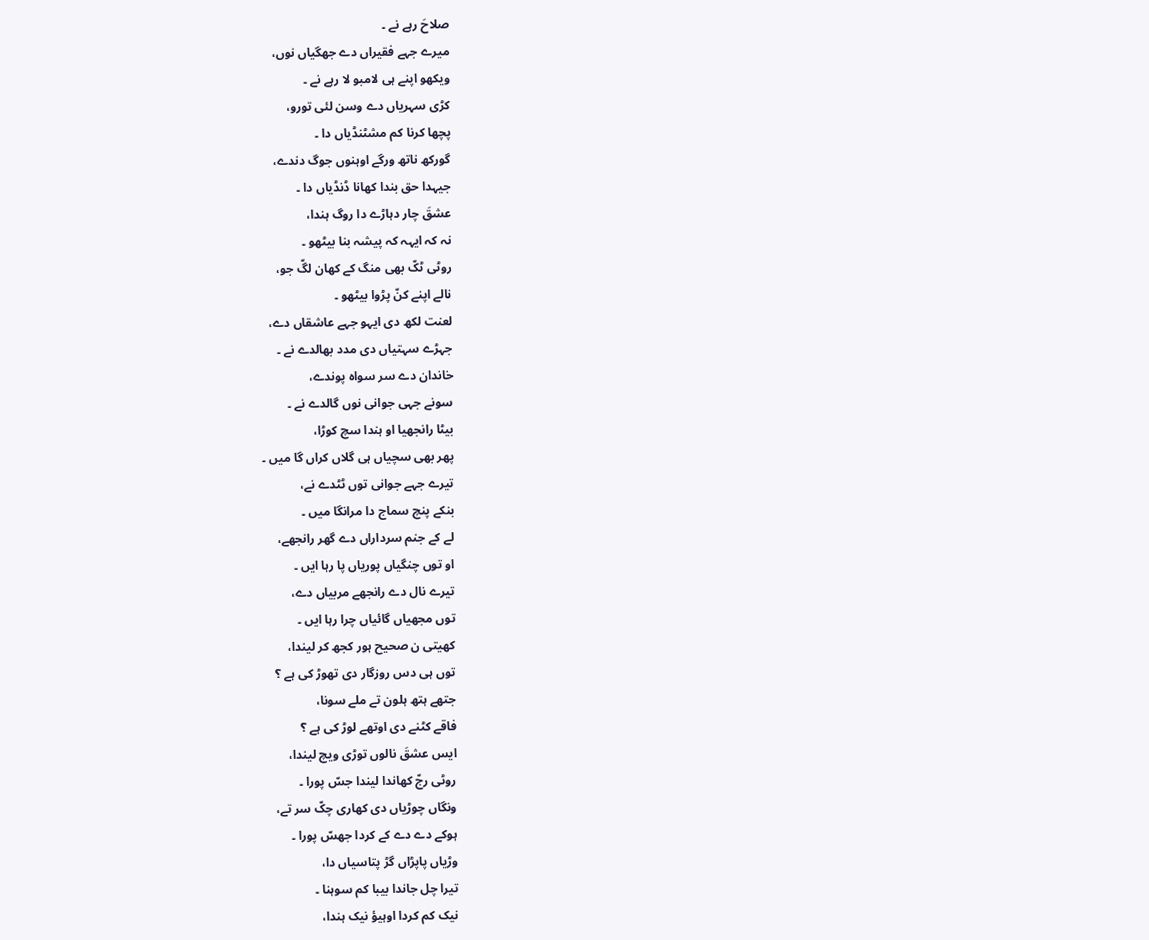صلاحَ رہے نے ۔
میرے جہے فقیراں دے جھگیاں نوں،
ویکھو اپنے ہی لامبو لا رہے نے ۔
کڑی سہریاں دے وسن لئی تورو،
پچھا کرنا کم مشٹنڈیاں دا ۔
گورکھ ناتھ ورگے اوہنوں جوگ دندے،
جیہدا حق بندا کھانا ڈنڈیاں دا ۔
عشقَ چار دہاڑے دا روگ ہندا،
نہ کہ ایہہ کہ پیشہ بنا بیٹھو ۔
روٹی ٹکّ بھی منگ کے کھان لگّ جو،
نالے اپنے کنّ پڑوا بیٹھو ۔
لعنت لکھ دی ایہو جہے عاشقاں دے،
جہڑے سہتیاں دی مدد بھالدے نے ۔
خاندان دے سر سواہ پوندے،
سونے جہی جوانی نوں گالدے نے ۔
بیٹا رانجھیا او ہندا سچ کوڑا،
پھر بھی سچیاں ہی گلاں کراں گا میں ۔
تیرے جہے جوانی توں ٹٹدے نے،
بنکے پنچ سماج دا مرانگا میں ۔
لے کے جنم سرداراں دے گھر رانجھے،
او توں چنگیاں پوریاں پا رہا ایں ۔
تیرے نال دے رانجھے مربیاں دے،
توں مجھیاں گائیاں چرا رہا ایں ۔
کھیتی ن صحیح ہور کجھ کر لیندا،
توں ہی دس روزگار دی تھوڑ کی ہے ؟
جتھے ہتھ ہلون تے ملے سونا،
فاقے کٹنے دی اوتھے لوڑ کی ہے ؟
ایس عشقَ نالوں توڑی ویچ لیندا،
روٹی رجّ کھاندا لیندا جسّ پورا ۔
ونگاں چوڑیاں دی کھاری چکّ سر تے،
ہوکے دے دے کے کردا جھسّ پورا ۔
وڑیاں پاپڑاں گڑ پتاسیاں دا،
تیرا چل جاندا بیبا کم سوہنا ۔
نیک کم کردا اوہیؤ نیک ہندا،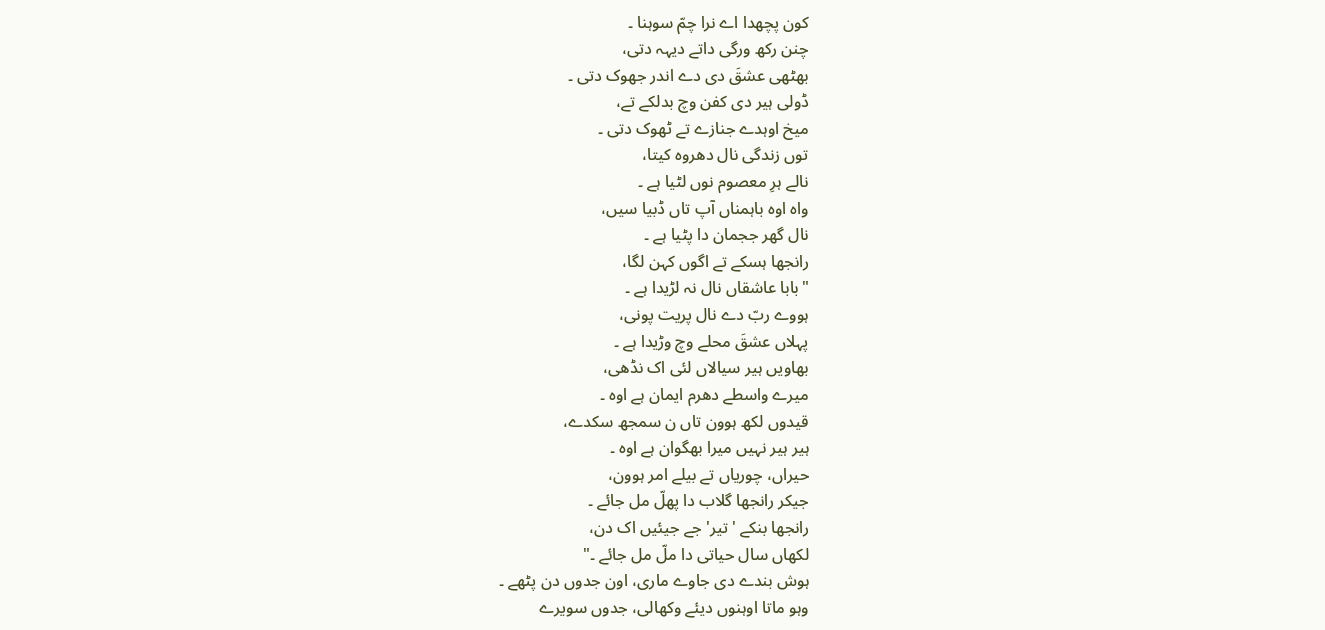کون پچھدا اے نرا چمّ سوہنا ۔
چنن رکھ ورگی داتے دیہہ دتی،
بھٹھی عشقَ دی دے اندر جھوک دتی ۔
ڈولی ہیر دی کفن وچ بدلکے تے،
میخ اوہدے جنازے تے ٹھوک دتی ۔
توں زندگی نال دھروہ کیتا،
نالے ہرِ معصوم نوں لٹیا ہے ۔
واہ اوہ باہمناں آپ تاں ڈبیا سیں،
نال گھر ججمان دا پٹیا ہے ۔
رانجھا ہسکے تے اگوں کہن لگا،
"بابا عاشقاں نال نہ لڑیدا ہے ۔
ہووے ربّ دے نال پریت پونی،
پہلاں عشقَ محلے وچ وڑیدا ہے ۔
بھاویں ہیر سیالاں لئی اک نڈھی،
میرے واسطے دھرم ایمان ہے اوہ ۔
قیدوں لکھ ہوون تاں ن سمجھ سکدے،
ہیر ہیر نہیں میرا بھگوان ہے اوہ ۔
حیراں، چوریاں تے بیلے امر ہوون،
جیکر رانجھا گلاب دا پھلّ مل جائے ۔
رانجھا بنکے 'تیر' جے جیئیں اک دن،
لکھاں سال حیاتی دا ملّ مل جائے ۔"
ہوش بندے دی جاوے ماری، اون جدوں دن پٹھے ۔
وہو ماتا اوہنوں دیئے وکھالی، جدوں سویرے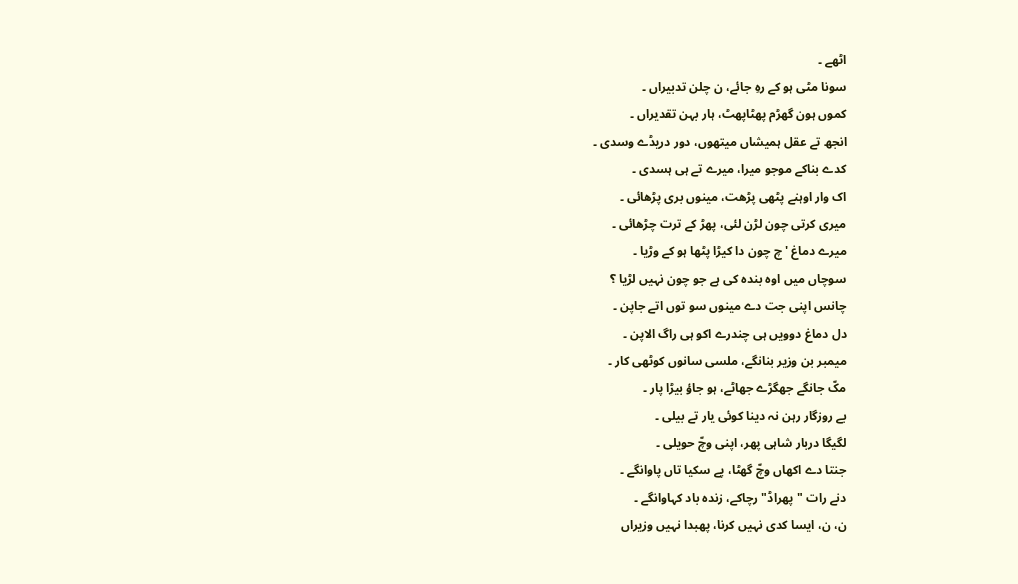اٹھے ۔
سونا مٹی ہو کے رہِ جائے، ن چلن تدبیراں ۔
کموں ہون گھڑم پھٹاپھٹ، ہار بہن تقدیراں ۔
انجھ تے عقل ہمیشاں میتھوں، دور دریڈے وسدی ۔
کدے بناکے موجو میرا، میرے تے ہی ہسدی ۔
اک وار اوہنے پٹھی پڑھت، مینوں بری پڑھائی ۔
میری کرتی چون لڑن لئی، پھڑ کے ترت چڑھائی ۔
میرے دماغ 'چ چون دا کیڑا پٹھا ہو کے وڑیا ۔
سوچاں میں اوہ بندہ کی ہے جو چون نہیں لڑیا ؟
چانس اپنی جت دے مینوں سو توں اتے جاپن ۔
دل دماغ دوویں ہی چندرے اکو ہی راگ الاپن ۔
میمبر بن وزیر بنانگے، ملسی سانوں کوٹھی کار ۔
مکّ جانگے جھگڑے جھاٹے، ہو جاؤ بیڑا پار ۔
بے روزگار رہن نہ دینا کوئی یار تے بیلی ۔
لگیگا دربار شاہی پھر، اپنی وچّ حویلی ۔
جنتا دے اکھاں وچّ گھٹا، پے سکیا تاں پاوانگے ۔
دنے رات "پھراڈ" رچاکے، زندہ باد کہاوانگے ۔
ن، ن، ایسا کدی نہیں کرنا، پھبدا نہیں وزیراں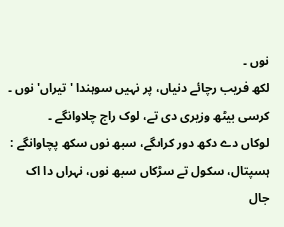نوں ۔
لکھ فریب رچائے دنیاں، پر نہیں سوہندا 'تیراں' نوں ۔
کرسی بیٹھ وزیری دی تے، لوک راج چلاوانگے ۔
لوکاں دے دکھ دور کراںگے، سبھ نوں سکھ پچاوانگے :
ہسپتال، سکول تے سڑکاں سبھ نوں، نہراں دا اک جال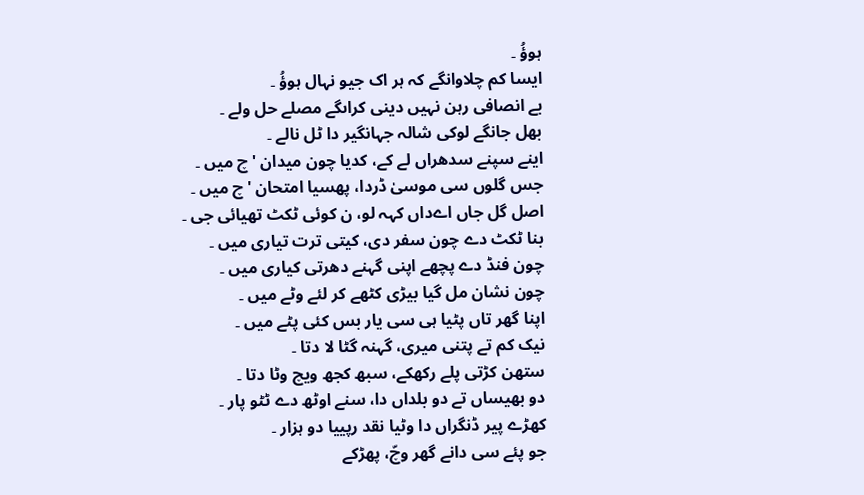ہوؤُ ۔
ایسا کم چلاوانگے کہ ہر اک جیو نہال ہوؤُ ۔
بے انصافی رہن نہیں دینی کراںگے مصلے حل ولے ۔
بھل جانگے لوکی شالہ جہانگیر دا ٹل نالے ۔
اینے سپنے سدھراں لے کے، کدیا چون میدان 'چ میں ۔
جس گلوں سی موسیٰ ڈردا، پھسیا امتحان 'چ میں ۔
اصل گل جاں اےداں کہہ لو، ن کوئی ٹکٹ تھیائی جی ۔
بنا ٹکٹ دے چون سفر دی، کیتی ترت تیاری میں ۔
چون فنڈ دے پچھے اپنی گہنے دھرتی کیاری میں ۔
چون نشان مل گیا بیڑی کٹھے کر لئے وٹے میں ۔
اپنا گھر تاں پٹیا ہی سی یار بس کئی پٹے میں ۔
نیک کم تے پتنی میری، گہنہ گٹا لا دتا ۔
ستھن کڑتی پلے رکھکے، سبھ کجھ ویچ وٹا دتا ۔
دو بھیساں تے دو بلداں دا، سنے اوٹھ دے ٹٹو پار ۔
کھڑے پیر ڈنگراں دا وٹیا نقد رپییا دو ہزار ۔
جو پئے سی دانے گھر وچّ، پھڑکے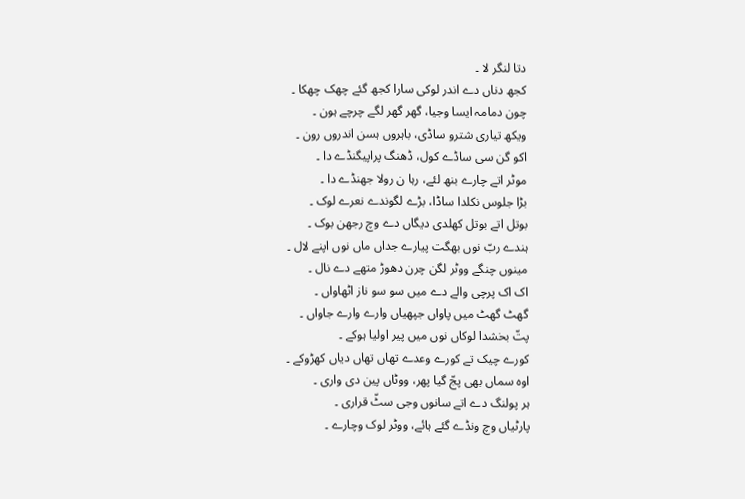دتا لنگر لا ۔
کجھ دناں دے اندر لوکی سارا کجھ گئے چھک چھکا ۔
چون دمامہ ایسا وجیا، گھر گھر لگے چرچے ہون ۔
ویکھ تیاری شترو ساڈی، باہروں ہسن اندروں رون ۔
اکو گن سی ساڈے کول، ڈھنگ پراپیگنڈے دا ۔
موٹر اتے چارے بنھ لئے، رہا ن رولا جھنڈے دا ۔
بڑا جلوس نکلدا ساڈا، بڑے لگوندے نعرے لوک ۔
بوتل اتے بوتل کھلدی دیگاں دے وچ رجھن بوک ۔
ہندے ربّ نوں بھگت پیارے جداں ماں نوں اپنے لال ۔
مینوں چنگے ووٹر لگن چرن دھوڑ متھے دے نال ۔
اک اک پرچی والے دے میں سو سو ناز اٹھاواں ۔
گھٹ گھٹ میں پاواں جپھیاں وارے وارے جاواں ۔
پتّ بخشدا لوکاں نوں میں پیر اولیا ہوکے ۔
کورے چیک تے کورے وعدے تھاں تھاں دیاں کھڑوکے ۔
اوہ سماں بھی پجّ گیا پھر، ووٹاں پین دی واری ۔
ہر پولنگ دے اتے سانوں وجی سٹّ قراری ۔
پارٹیاں وچ ونڈے گئے ہائے، ووٹر لوک وچارے ۔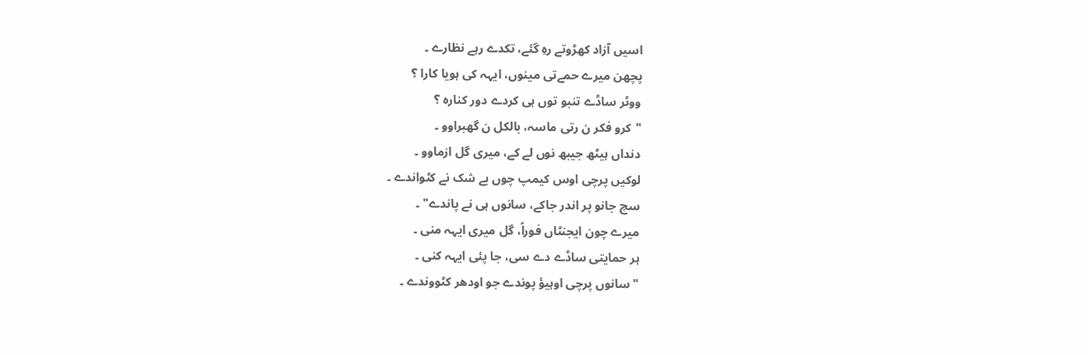اسیں آزاد کھڑوتے رہِ گئے، تکدے رہے نظارے ۔
پچھن میرے حمےتی مینوں، ایہہ کی ہویا کارا ؟
ووٹر ساڈے تنبو توں ہی کردے دور کنارہ ؟
"کرو فکر ن رتی ماسہ، بالکل ن گھبراوو ۔
دنداں ہیٹھ جیبھ نوں لے کے، میری گل ازماوو ۔
لوکیں پرچی اوس کیمپ چوں بے شک نے کٹواندے ۔
سچ جانو پر اندر جاکے، سانوں ہی نے پاندے" ۔
میرے چون ایجنٹاں فوراً، گل میری ایہہ منی ۔
ہر حمایتی ساڈے دے سی، جا پئی ایہہ کنی ۔
"سانوں پرچی اوہیؤ پوندے جو اودھر کٹووندے ۔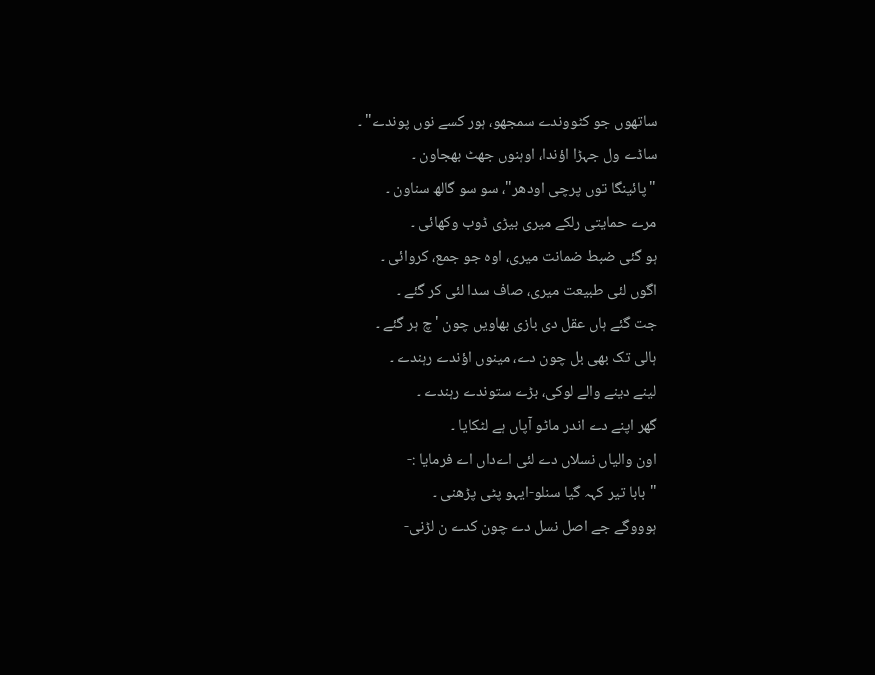ساتھوں جو کٹووندے سمجھو، ہور کسے نوں پوندے" ۔
ساڈے ول جہڑا اؤندا، اوہنوں جھٹ بھجاون ۔
"پائینگا توں پرچی اودھر"، سو سو گالھ سناون ۔
مرے حمایتی رلکے میری بیڑی ڈوب وکھائی ۔
ہو گئی ضبط ضمانت میری، اوہ جو جمع، کروائی ۔
اگوں لئی طبیعت میری، صاف سدا لئی کر گئے ۔
جت گئے ہاں عقل دی بازی بھاویں چون 'چ ہر گئے ۔
ہالی تک بھی بل چون دے، مینوں اؤندے رہندے ۔
لینے دینے والے لوکی، بڑے ستوندے رہندے ۔
گھر اپنے دے اندر ماٹو آپاں ہے لٹکایا ۔
اون والیاں نسلاں دے لئی اےداں اے فرمایا :-
"بابا تیر کہہ گیا سنلو-ایہو پٹی پڑھنی ۔
ہوووگے جے اصل نسل دے چون کدے ن لڑنی-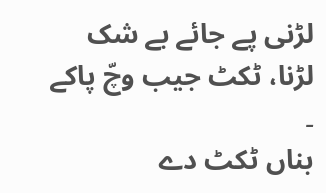لڑنی پے جائے بے شک لڑنا، ٹکٹ جیب وچّ پاکے ۔
بناں ٹکٹ دے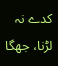کدے نہ لڑنا، جھگا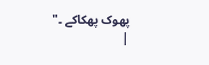پھوک پھکاکے ۔"
|